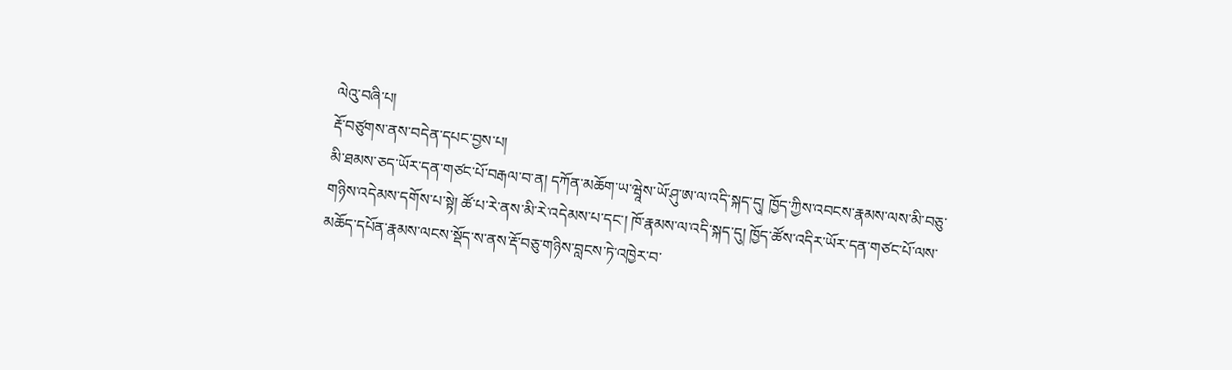ལེའུ་བཞི་པ།
རྡོ་བཙུགས་ནས་བདེན་དཔང་བྱས་པ།
མི་ཐམས་ཅད་ཡོར་དན་གཙང་པོ་བརྒལ་བ་ན། དཀོན་མཆོག་ཡ་ཝཱེས་ཡོ་ཤུ་ཨ་ལ་འདི་སྐད་དུ། ཁྱོད་ཀྱིས་འབངས་རྣམས་ལས་མི་བཅུ་གཉིས་འདེམས་དགོས་པ་སྟེ། ཚོ་པ་རེ་ནས་མི་རེ་འདེམས་པ་དང་། ཁོ་རྣམས་ལ་འདི་སྐད་དུ། ཁྱོད་ཚོས་འདིར་ཡོར་དན་གཙང་པོ་ལས་མཆོད་དཔོན་རྣམས་ལངས་སྡོད་ས་ནས་རྡོ་བཅུ་གཉིས་བླངས་ཏེ་འཁྱེར་བ་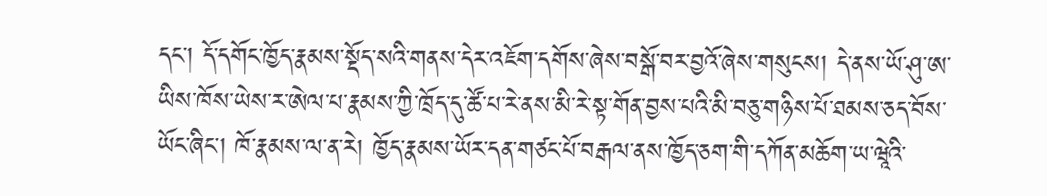དང་། དོ་དགོང་ཁྱོད་རྣམས་སྡོད་སའི་གནས་དེར་འཇོག་དགོས་ཞེས་བསྒོ་བར་བྱའོ་ཞེས་གསུངས། དེ་ནས་ཡོ་ཤུ་ཨ་ཡིས་ཁོས་ཡེས་ར་ཨེལ་པ་རྣམས་ཀྱི་ཁྲོད་དུ་ཚོ་པ་རེ་ནས་མི་རེ་སྟ་གོན་བྱས་པའི་མི་བཅུ་གཉིས་པོ་ཐམས་ཅད་བོས་ཡོང་ཞིང་། ཁོ་རྣམས་ལ་ན་རེ། ཁྱོད་རྣམས་ཡོར་དན་གཙང་པོ་བརྒལ་ནས་ཁྱོད་ཅག་གི་དཀོན་མཆོག་ཡ་ཝཱེའི་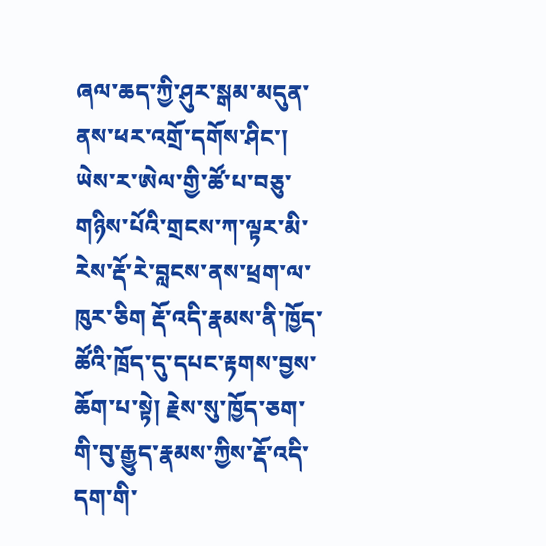ཞལ་ཆད་ཀྱི་ཤུར་སྒམ་མདུན་ནས་ཕར་འགྲོ་དགོས་ཤིང་། ཡེས་ར་ཨེལ་གྱི་ཚོ་པ་བཅུ་གཉིས་པོའི་གྲངས་ཀ་ལྟར་མི་རེས་རྡོ་རེ་བླངས་ནས་ཕྲག་ལ་ཁུར་ཅིག རྡོ་འདི་རྣམས་ནི་ཁྱོད་ཚོའི་ཁྲོད་དུ་དཔང་རྟགས་བྱས་ཆོག་པ་སྟེ། རྗེས་སུ་ཁྱོད་ཅག་གི་བུ་རྒྱུད་རྣམས་ཀྱིས་རྡོ་འདི་དག་གི་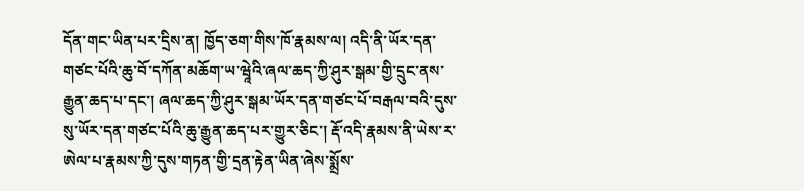དོན་གང་ཡིན་པར་དྲིས་ན། ཁྱོད་ཅག་གིས་ཁོ་རྣམས་ལ། འདི་ནི་ཡོར་དན་གཙང་པོའི་ཆུ་བོ་དཀོན་མཆོག་ཡ་ཝཱེའི་ཞལ་ཆད་ཀྱི་ཤུར་སྒམ་གྱི་དྲུང་ནས་རྒྱུན་ཆད་པ་དང་། ཞལ་ཆད་ཀྱི་ཤུར་སྒམ་ཡོར་དན་གཙང་པོ་བརྒལ་བའི་དུས་སུ་ཡོར་དན་གཙང་པོའི་ཆུ་རྒྱུན་ཆད་པར་གྱུར་ཅིང་། རྡོ་འདི་རྣམས་ནི་ཡེས་ར་ཨེལ་པ་རྣམས་ཀྱི་དུས་གཏན་གྱི་དྲན་རྟེན་ཡིན་ཞེས་སྨྲོས་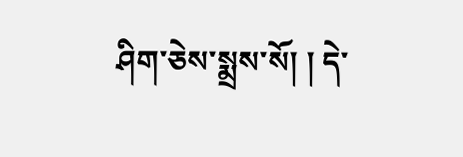ཤིག་ཅེས་སྨྲས་སོ། ། དེ་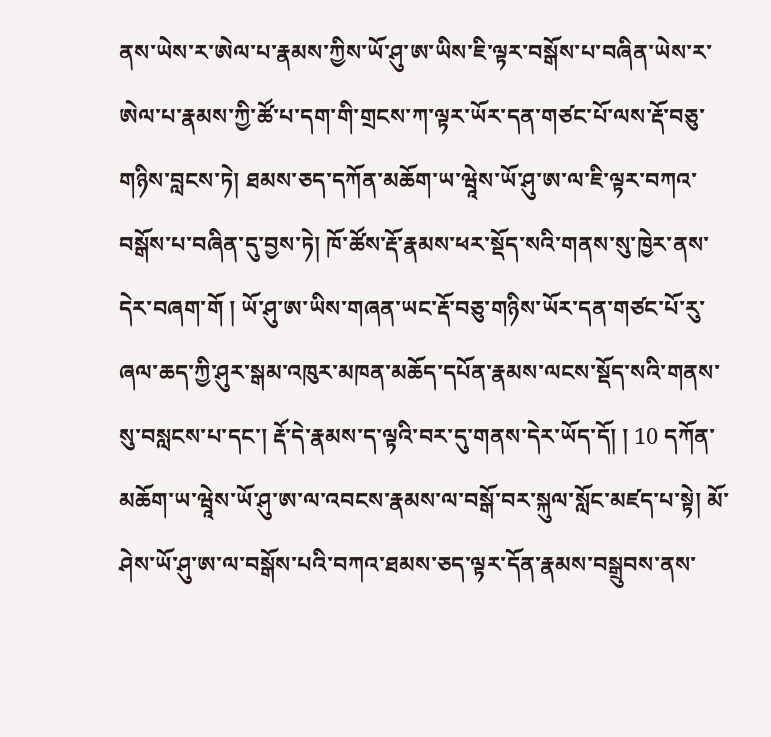ནས་ཡེས་ར་ཨེལ་པ་རྣམས་ཀྱིས་ཡོ་ཤུ་ཨ་ཡིས་ཇི་ལྟར་བསྒོས་པ་བཞིན་ཡེས་ར་ཨེལ་པ་རྣམས་ཀྱི་ཚོ་པ་དག་གི་གྲངས་ཀ་ལྟར་ཡོར་དན་གཙང་པོ་ལས་རྡོ་བཅུ་གཉིས་བླངས་ཏེ། ཐམས་ཅད་དཀོན་མཆོག་ཡ་ཝཱེས་ཡོ་ཤུ་ཨ་ལ་ཇི་ལྟར་བཀའ་བསྒོས་པ་བཞིན་དུ་བྱས་ཏེ། ཁོ་ཚོས་རྡོ་རྣམས་ཕར་སྡོད་སའི་གནས་སུ་ཁྱེར་ནས་དེར་བཞག་གོ ། ཡོ་ཤུ་ཨ་ཡིས་གཞན་ཡང་རྡོ་བཅུ་གཉིས་ཡོར་དན་གཙང་པོ་རུ་ཞལ་ཆད་ཀྱི་ཤུར་སྒམ་འཁུར་མཁན་མཆོད་དཔོན་རྣམས་ལངས་སྡོད་སའི་གནས་སུ་བསླངས་པ་དང་། རྡོ་དེ་རྣམས་ད་ལྟའི་བར་དུ་གནས་དེར་ཡོད་དོ། ། 10 དཀོན་མཆོག་ཡ་ཝཱེས་ཡོ་ཤུ་ཨ་ལ་འབངས་རྣམས་ལ་བསྒོ་བར་སྐུལ་སློང་མཛད་པ་སྟེ། མོ་ཤེས་ཡོ་ཤུ་ཨ་ལ་བསྒོས་པའི་བཀའ་ཐམས་ཅད་ལྟར་དོན་རྣམས་བསྒྲུབས་ནས་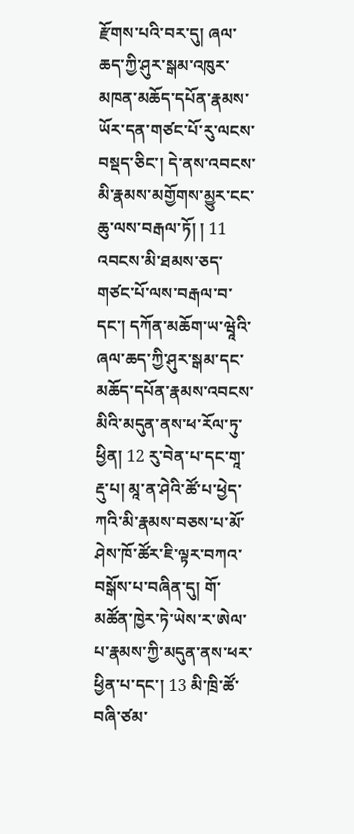རྫོགས་པའི་བར་དུ། ཞལ་ཆད་ཀྱི་ཤུར་སྒམ་འཁུར་མཁན་མཆོད་དཔོན་རྣམས་ཡོར་དན་གཙང་པོ་རུ་ལངས་བསྡད་ཅིང་། དེ་ནས་འབངས་མི་རྣམས་མགྱོགས་མྱུར་ངང་ཆུ་ལས་བརྒལ་ཏོ། ། 11 འབངས་མི་ཐམས་ཅད་གཙང་པོ་ལས་བརྒལ་བ་དང་། དཀོན་མཆོག་ཡ་ཝཱེའི་ཞལ་ཆད་ཀྱི་ཤུར་སྒམ་དང་མཆོད་དཔོན་རྣམས་འབངས་མིའི་མདུན་ནས་ཕ་རོལ་ཏུ་ཕྱིན། 12 རུ་བེན་པ་དང་གཱ་རྡུ་པ། མཱ་ན་ཤེའི་ཚོ་པ་ཕྱེད་ཀའི་མི་རྣམས་བཅས་པ་མོ་ཤེས་ཁོ་ཚོར་ཇི་ལྟར་བཀའ་བསྒོས་པ་བཞིན་དུ། གོ་མཚོན་ཁྱེར་ཏེ་ཡེས་ར་ཨེལ་པ་རྣམས་ཀྱི་མདུན་ནས་ཕར་ཕྱིན་པ་དང་། 13 མི་ཁྲི་ཚོ་བཞི་ཙམ་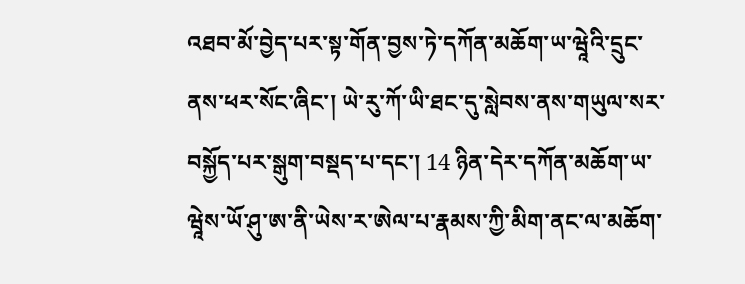འཐབ་མོ་བྱེད་པར་སྟ་གོན་བྱས་ཏེ་དཀོན་མཆོག་ཡ་ཝཱེའི་དྲུང་ནས་ཕར་སོང་ཞིང་། ཡེ་རུ་ཀོ་ཡི་ཐང་དུ་སླེབས་ནས་གཡུལ་སར་བསྐྱོད་པར་སྒུག་བསྡད་པ་དང་། 14 ཉིན་དེར་དཀོན་མཆོག་ཡ་ཝཱེས་ཡོ་ཤུ་ཨ་ནི་ཡེས་ར་ཨེལ་པ་རྣམས་ཀྱི་མིག་ནང་ལ་མཆོག་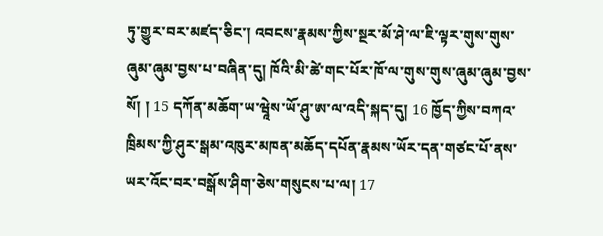ཏུ་གྱུར་བར་མཛད་ཅིང་། འབངས་རྣམས་ཀྱིས་སྔར་མོ་ཤེ་ལ་ཇི་ལྟར་གུས་གུས་ཞུམ་ཞུམ་བྱས་པ་བཞིན་དུ། ཁོའི་མི་ཚེ་གང་པོར་ཁོ་ལ་གུས་གུས་ཞུམ་ཞུམ་བྱས་སོ། ། 15 དཀོན་མཆོག་ཡ་ཝཱེས་ཡོ་ཤུ་ཨ་ལ་འདི་སྐད་དུ། 16 ཁྱོད་ཀྱིས་བཀའ་ཁྲིམས་ཀྱི་ཤུར་སྒམ་འཁུར་མཁན་མཆོད་དཔོན་རྣམས་ཡོར་དན་གཙང་པོ་ནས་ཡར་འོང་བར་བསྒོས་ཤིག་ཅེས་གསུངས་པ་ལ། 17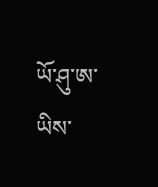ཡོ་ཤུ་ཨ་ཡིས་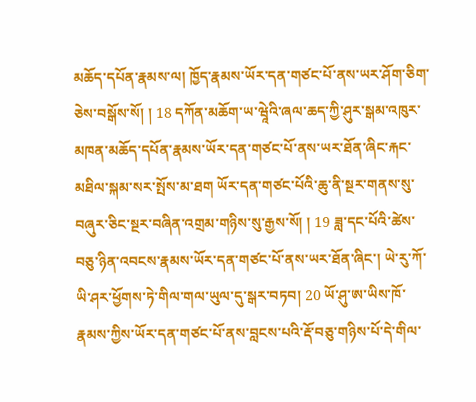མཆོད་དཔོན་རྣམས་ལ། ཁྱོད་རྣམས་ཡོར་དན་གཙང་པོ་ནས་ཡར་ཤོག་ཅིག་ཅེས་བསྒོས་སོ། ། 18 དཀོན་མཆོག་ཡ་ཝཱེའི་ཞལ་ཆད་ཀྱི་ཤུར་སྒམ་འཁུར་མཁན་མཆོད་དཔོན་རྣམས་ཡོར་དན་གཙང་པོ་ནས་ཡར་ཐོན་ཞིང་རྐང་མཐིལ་སྐམ་སར་སྤོས་མ་ཐག ཡོར་དན་གཙང་པོའི་ཆུ་ནི་སྔར་གནས་སུ་བཞུར་ཅིང་སྔར་བཞིན་འགྲམ་གཉིས་སུ་རྒྱས་སོ། ། 19 ཟླ་དང་པོའི་ཚེས་བཅུ་ཉིན་འབངས་རྣམས་ཡོར་དན་གཙང་པོ་ནས་ཡར་ཐོན་ཞིང་། ཡེ་རུ་ཀོ་ཡི་ཤར་ཕྱོགས་ཏེ་གིལ་གལ་ཡུལ་དུ་སྒར་བཏབ། 20 ཡོ་ཤུ་ཨ་ཡིས་ཁོ་རྣམས་ཀྱིས་ཡོར་དན་གཙང་པོ་ནས་བླངས་པའི་རྡོ་བཅུ་གཉིས་པོ་དེ་གིལ་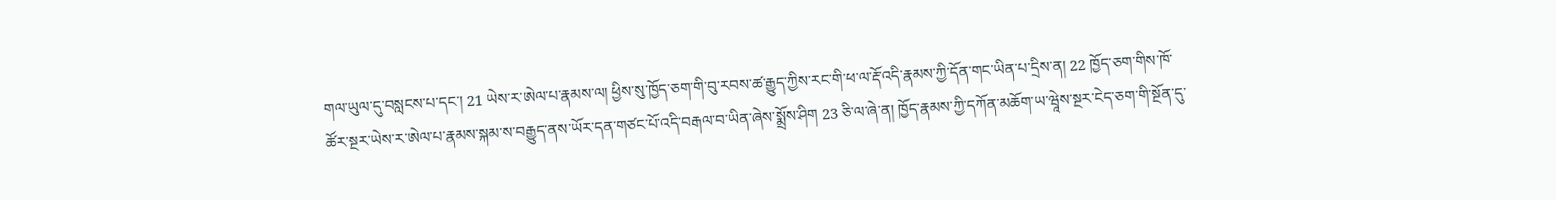གལ་ཡུལ་དུ་བསླངས་པ་དང་། 21 ཡེས་ར་ཨེལ་པ་རྣམས་ལ། ཕྱིས་སུ་ཁྱོད་ཅག་གི་བུ་རབས་ཚ་རྒྱུད་ཀྱིས་རང་གི་ཕ་ལ་རྡོ་འདི་རྣམས་ཀྱི་དོན་གང་ཡིན་པ་དྲིས་ན། 22 ཁྱོད་ཅག་གིས་ཁོ་ཚོར་སྔར་ཡེས་ར་ཨེལ་པ་རྣམས་སྐམ་ས་བརྒྱུད་ནས་ཡོར་དན་གཙང་པོ་འདི་བརྒལ་བ་ཡིན་ཞེས་སྨྲོས་ཤིག 23 ཅི་ལ་ཞེ་ན། ཁྱོད་རྣམས་ཀྱི་དཀོན་མཆོག་ཡ་ཝཱེས་སྔར་ངེད་ཅག་གི་སྔོན་དུ་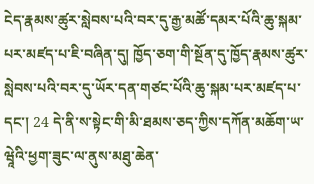ངེད་རྣམས་ཚུར་སླེབས་པའི་བར་དུ་རྒྱ་མཚོ་དམར་པོའི་ཆུ་སྐམ་པར་མཛད་པ་ཇི་བཞིན་དུ། ཁྱོད་ཅག་གི་སྔོན་དུ་ཁྱོད་རྣམས་ཚུར་སླེབས་པའི་བར་དུ་ཡོར་དན་གཙང་པོའི་ཆུ་སྐམ་པར་མཛད་པ་དང་། 24 དེ་ནི་ས་སྟེང་གི་མི་ཐམས་ཅད་ཀྱིས་དཀོན་མཆོག་ཡ་ཝཱེའི་ཕྱག་ཟུང་ལ་ནུས་མཐུ་ཆེན་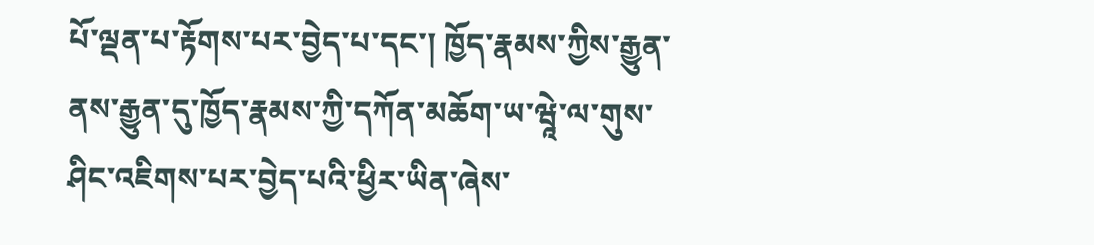པོ་ལྡན་པ་རྟོགས་པར་བྱེད་པ་དང་། ཁྱོད་རྣམས་ཀྱིས་རྒྱུན་ནས་རྒྱུན་དུ་ཁྱོད་རྣམས་ཀྱི་དཀོན་མཆོག་ཡ་ཝཱེ་ལ་གུས་ཤིང་འཇིགས་པར་བྱེད་པའི་ཕྱིར་ཡིན་ཞེས་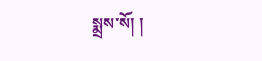སྨྲས་སོ། །